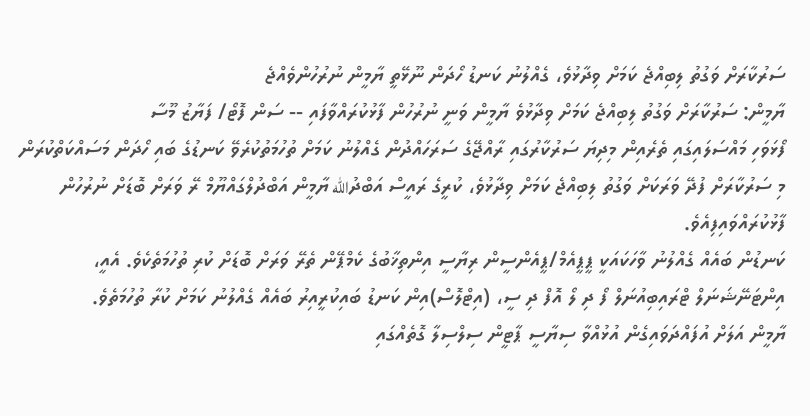ސަރުކާރަށް ވަގުތު ލިބިއްޖެ ކަމަށް ވިދާޅުވެ، ގެއްލުނު ކަނޑު ހޯދަން ނޫޅޭތީ ޔާމީން ނުރުހުންވެއްޖެ
ޔާމީން: ސަރުކާރަށް ވަގުތު ލިބިއްޖެ ކަމަށް ވިދާޅުވެ ޔާމީން ވަނީ ނުރުހުން ފާޅުކުރައްވާފައި -- ސަން ފޮޓޯ/ ފަޔާޒު މޫސާ
ފޯޅަވަހި މައްސަލައިގައި ތެރެއިން މިދިޔަ ސަރުކާރުގައި ރާއްޖޭގެ ސަރަހައްދުން ގެއްލުނު ކަމަށް ތުހުމަތުކުރެވޭ ކަނޑުގެ ބައި ހޯދަން މަސައްކަތްކުރަން މި ސަރުކާރަށް ފުދޭ ވަރަކަށް ވަގުތު ލިބިއްޖެ ކަމަށް ވިދާޅުވެ، ކުރީގެ ރައީސް އަބްދުالله ޔާމީން އަބްދުލްގައްޔޫމް ރޭ ވަރަށް ބޮޑަށް ނުރުހުން ފާޅުކުރައްވައިފިއެވެ.
ކަނޑުން ބައެއް ގެއްލުނު ވާހަކައަކީ ޕީޕީއެމް/ޕީއެންސީން ރިޔާސީ އިންތިޚާބުގެ ކެމްޕޭން ތެރޭ ވަރަށް ބޮޑަށް ކުރި ތުހުމަތެކެވެ. އެއީ، އިންޓަނޭޝަނަލް ޓްރައިބިއުނަލް ފޯ ދި ލޯ އޮފް ދި ސީ، (އިޓްލޮސް)އިން ކަނޑު ބައިކުރީއިރު ބައެއް ގެއްލުނު ކަމަށް ކުރާ ތުހުމަތެވެ.
ޔާމީން އަލަށް އުފައްދަވައިގެން އުޅުއްވާ ސިޔާސީ ޕާޓީން ސިލްސިލާ ގޮތެއްގައި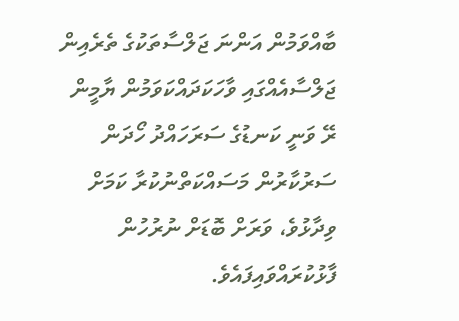ބާއްވަމުން އަންނަ ޖަލްސާތަކުގެ ތެރެއިން ޖަލްސާއެއްގައި ވާހަކަދައްކަވަމުން ޔާމީން ރޭ ވަނީ ކަނޑުގެ ސަރަހައްދު ހޯދަން ސަރުކާރުން މަސައްކަތްނުކުރާ ކަމަށް ވިދާޅުވެ، ވަރަށް ބޮޑަށް ނުރުހުން ފާޅުކުރައްވައިފައެވެ.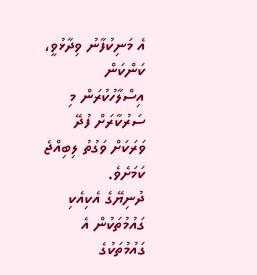އެ މަނިކުފާނު ވިދާޅުވީ، ކަންކަން އިސްލާހުކުރަން މި ސަރުކާރަށް ފުދޭ ވަރަކަށް ވަގުތު ލިބިއްޖެ ކަމަށެވެ.
ދުނިޔޭގެ އެކިއެކި ގައުމުތަކުން އެ ގައުމުތަކުގެ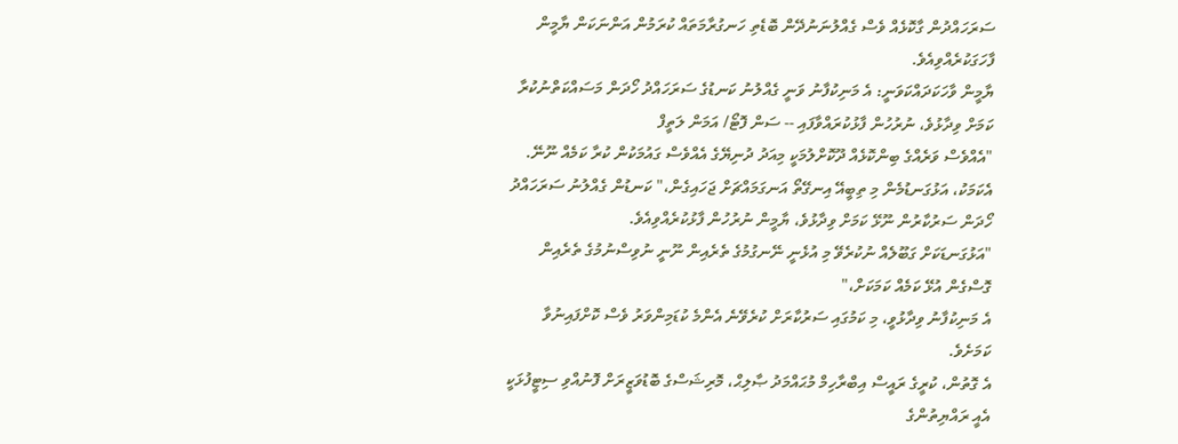ސަރަހައްދުން ގާކޮޅެއް ވެސް ގެއްލުނަނުދޭން ބޮޑެތި ހަނގުރާމަތައް ކުރަމުން އަންނަކަން ޔާމީން ފާހަގަކުރެއްވިއެވެ.
ޔާމީން ވާހަކަދައްކަވަނީ: އެ މަނިކުފާނު ވަނީ ގެއްލުނު ކަނޑުގެ ސަރަހައްދު ހޯދަން މަސައްކަތްނުކުރާ ކަމަށް ވިދާޅުވެ، ނުރުހުން ފާޅުކުރައްވާފައި -- ސަން ފޮޓޯ/ އަމަން ލަތީފް
"އެއްވެސް ވަރެއްގެ ބިންކޮޅެއް ދޫކޮށްލުމަކީ މިއަދު ދުނިޔޭގެ އެއްވެސް ގައުމަކުން ކުރާ ކަމެއް ނޫނޭ. އެކަމަކު، އަޅުގަނޑުމެން މި ތިބީއޭ އިނގޭތޯ އަނގަމައްޗަށް ޖަހައިގެން،" ކަނޑުން ގެއްލުނު ސަރަހައްދު ހޯދަން ސަރުކާރުން ނޫޅޭ ކަމަށް ވިދާޅުވެ، ޔާމީން ނުރުހުން ފާޅުކުރެއްވިއެވެ.
"އަޅުގަނޑަކަށް ގަބޫލެއް ނުކުރެވޭ މި އުޅެނީ ނޭނގުމުގެ ތެރެއިން ނޫނީ ނުވިސްނުމުގެ ތެރެއިން ގޮސްގެން އުޅޭ ކަމެއް ކަމަކަށް،"
އެ މަނިކުފާނު ވިދާޅުވީ، މި ކަމުގައި ސަރުކާރަށް ކުރެވޭނެ އެންމެ ކުޑަމިންވަރު ވެސް ކޮށްފައިނުވާ ކަމަށެވެ.
އެ ގޮތުން، ކުރީގެ ރައީސް އިބްރާހިމް މުޙައްމަދު ޞާލިޙް، މޮރިޝަސްގެ ބޮޑުވަޒީރަށް ފޮނުއްވި ސިޓީފުޅަކީ އެއީ ރައްޔިތުންގެ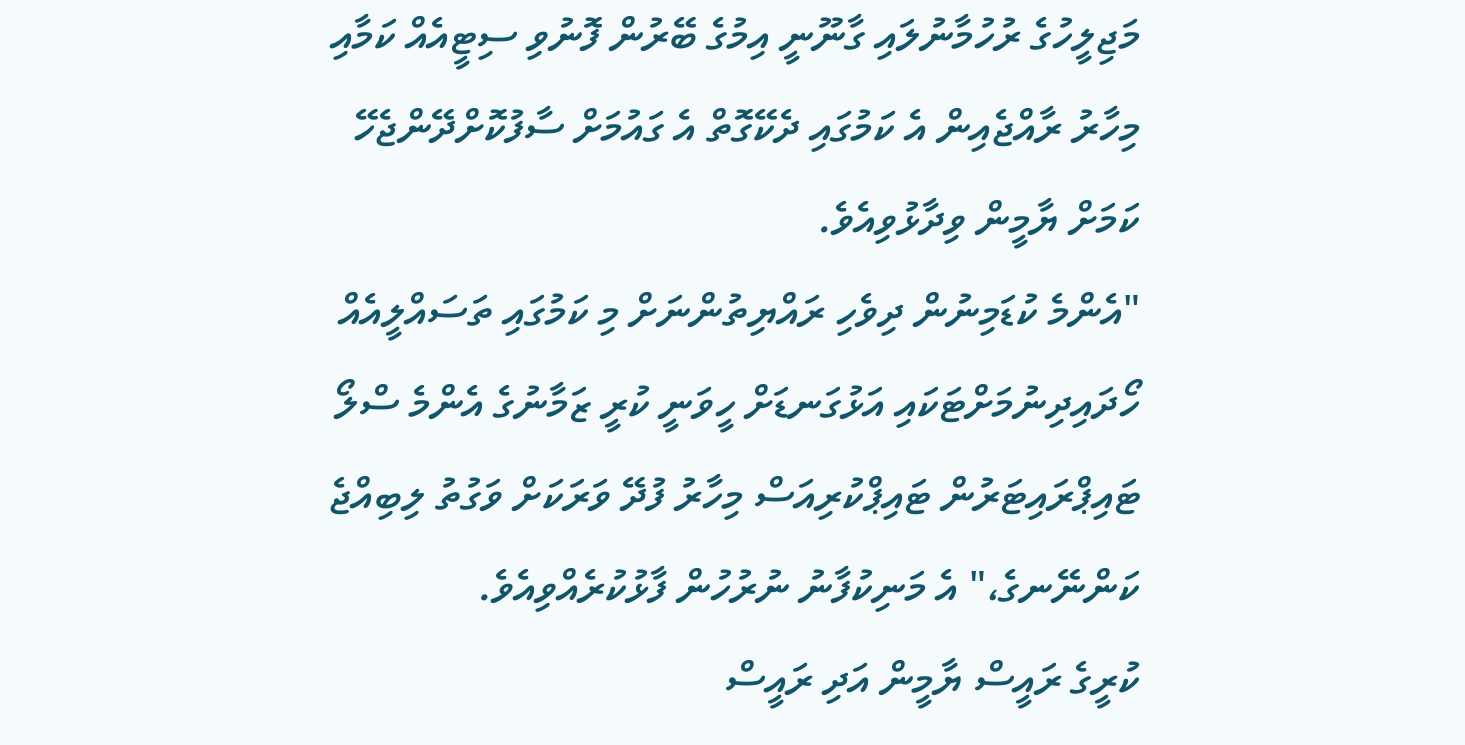މަޖިލީހުގެ ރުހުމާނުލައި ގާނޫނީ އިމުގެ ބޭރުން ފޮނުވި ސިޓީއެއް ކަމާއި މިހާރު ރާއްޖެއިން އެ ކަމުގައި ދެކޭގޮތް އެ ގައުމަށް ސާފުކޮށްދޭންޖެހޭ ކަމަށް ޔާމީން ވިދާޅުވިއެވެ.
"އެންމެ ކުޑަމިނުން ދިވެހި ރައްޔިތުންނަށް މި ކަމުގައި ތަސައްލީއެއް ހޯދައިދިނުމަށްޓަކައި އަޅުގަނޑަށް ހީވަނީ ކުރީ ޒަމާނުގެ އެންމެ ސްލޯ ޓައިޕްރައިޓަރުން ޓައިޕްކުރިއަސް މިހާރު ފުދޭ ވަރަކަށް ވަގުތު ލިބިއްޖެ ކަންނޭނގެ،" އެ މަނިކުފާނު ނުރުހުން ފާޅުކުރެއްވިއެވެ.
ކުރީގެ ރައީސް ޔާމީން އަދި ރައީސް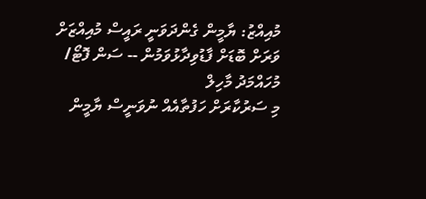މުއިއްޒު: ޔާމީން ގެންދަވަނީ ރައީސް މުއިއްޒަށް ވަރަށް ބޮޑަށް ފާޑުވިދާޅުވަމުން -- ސަން ފޮޓޯ/ މުހައްމަދު މާހިލް
މި ސަރުކާރަށް ހަފުތާއެއް ނުވަނީސް ޔާމީން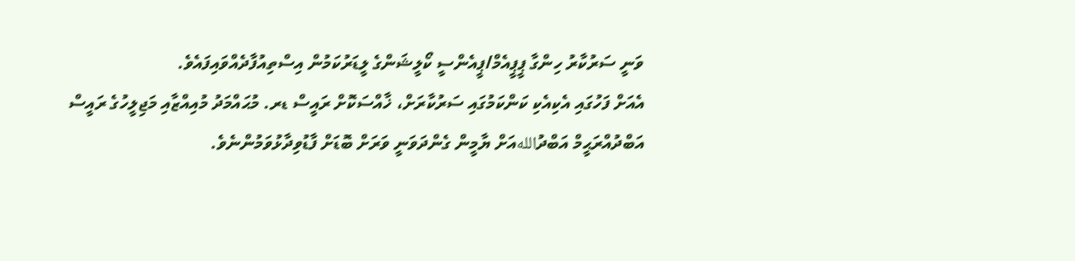ވަނީ ސަރުކާރު ހިންގާ ޕީޕީއެމް/ޕީއެންސީ ކޯލީޝަންގެ ލީޑަރުކަމުން އިސްތިއުފާދެއްވައިފައެވެ.
އެއަށް ފަހުގައި އެކިއެކި ކަންކަމުގައި ސަރުކާރަށް، ޚާއްސަކޮށް ރައީސް ޑރ. މުޙައްމަދު މުއިއްޒާއި މަޖިލީހުގެ ރައީސް އަބްދުއްރަޙީމް އަބްދުاللهއަށް ޔާމީން ގެންދަވަނީ ވަރަށް ބޮޑަށް ފާޑުވިދާޅުވަމުންނެވެ.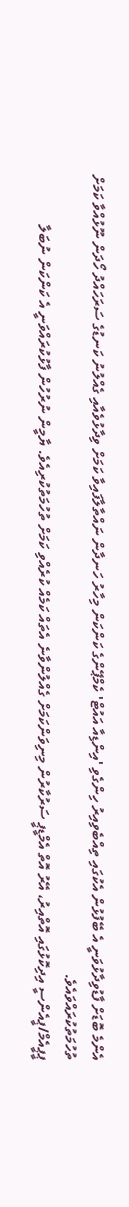އެންމެ ބޮޑަށް ފާޑުވިދާޅުވަނީ އެ ބޭފުޅުން އެކުގައި ތިއްބެވިއިރު ހިންގެވި 'އިންޑިއާ އައުޓް' ކެމްޕޭންގެ ކަންކަން މިހާރު ހަނދާން ނައްތާލާފައިވާ ކަމަށް ވިދާޅުވެއާއި ގެއްލުނު ކަނޑުގެ ސަރަހައްދު ހޯދަން ނޫޅުއްވާ ކަމަށް ތުހުމަތުކުރައްވައެވެ.
ޕީޕީއެމް/ޕީއެންސީ އިދިކޮޅުގައި އޮތްއިރު، އޭރު އޮތް އެމްޑީޕީ ސަރުކާރުން މިނިވަންކަމަށް ގެއްލުންވާނެ އެތައް ކަމެއް ކުރެއްވި ކަމަށް ތުހުމަތުކުރިއެވެ. ޔާމީން ނުރުހުން ފާޅުކުރައްވަނީ އެ ކަންކަން ނުބަލާ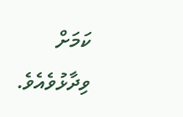ކަމަށް ވިދާޅުވެއެވެ.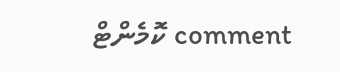comment ކޮމެންޓް